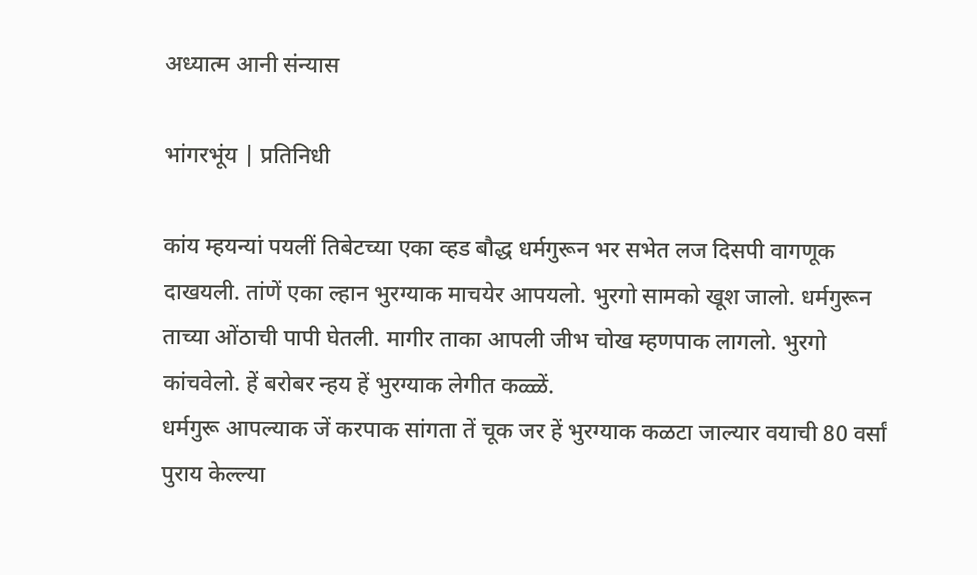अध्यात्म आनी संन्यास

भांगरभूंय | प्रतिनिधी

कांय म्हयन्यां पयलीं तिबेटच्या एका व्हड बौद्ध धर्मगुरून भर सभेत लज दिसपी वागणूक दाखयली. तांणें एका ल्हान भुरग्याक माचयेर आपयलो. भुरगो सामको खूश जालो. धर्मगुरून ताच्या ओंठाची पापी घेतली. मागीर ताका आपली जीभ चोख म्हणपाक लागलो. भुरगो कांचवेलो. हें बरोबर न्हय हें भुरग्याक लेगीत कळ्ळें.
धर्मगुरू आपल्याक जें करपाक सांगता तें चूक जर हें भुरग्याक कळटा जाल्यार वयाची 80 वर्सां पुराय केल्ल्या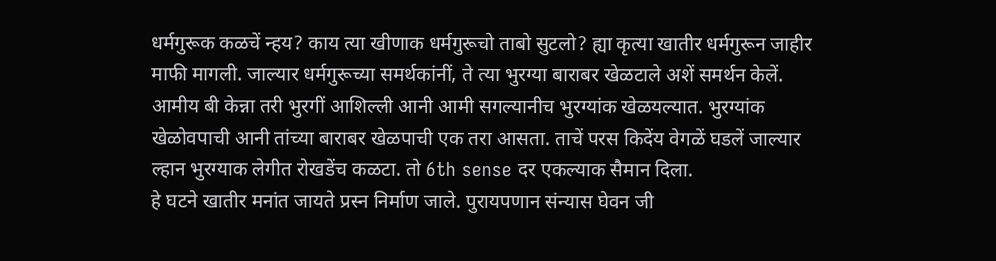धर्मगुरूक कळचें न्हय? काय त्या खीणाक धर्मगुरूचो ताबो सुटलो? ह्या कृत्या खातीर धर्मगुरून जाहीर माफी मागली. जाल्यार धर्मगुरूच्या समर्थकांनीं, ते त्या भुरग्या बाराबर खेळटाले अशें समर्थन केलें. आमीय बी केन्ना तरी भुरगीं आशिल्ली आनी आमी सगल्यानीच भुरग्यांक खेळयल्यात. भुरग्यांक खेळोवपाची आनी तांच्या बाराबर खेळपाची एक तरा आसता. ताचें परस किदेंय वेगळें घडलें जाल्यार ल्हान भुरग्याक लेगीत रोखडेंच कळटा. तो 6th sense दर एकल्याक सैमान दिला.
हे घटने खातीर मनांत जायते प्रस्न निर्माण जाले. पुरायपणान संन्यास घेवन जी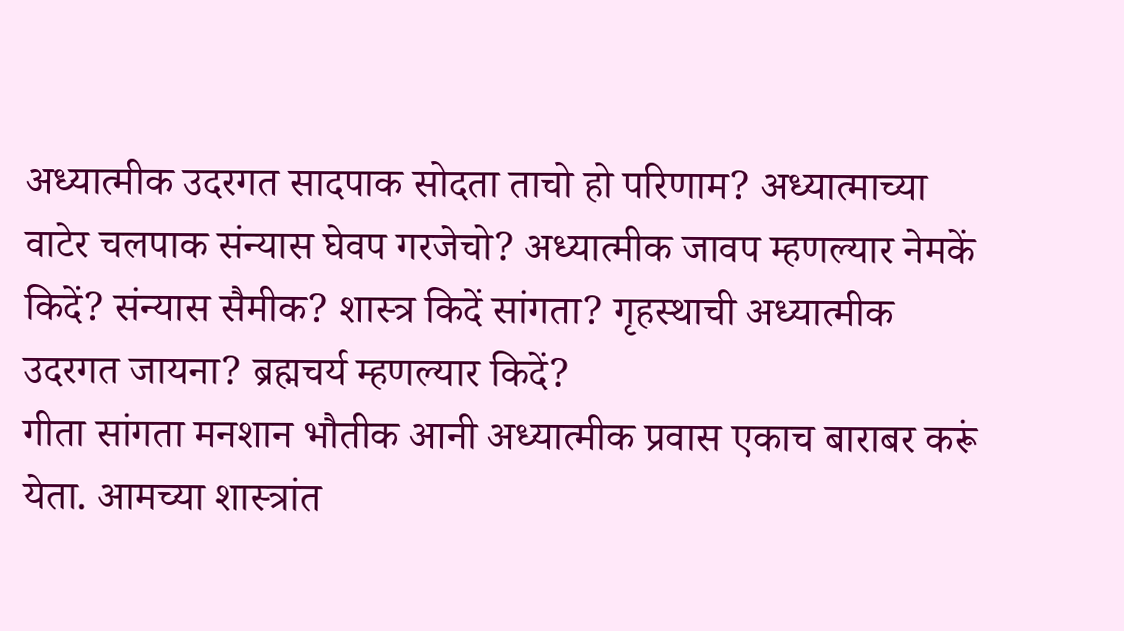अध्यात्मीक उदरगत सादपाक सोदता ताचो हो परिणाम? अध्यात्माच्या वाटेर चलपाक संन्यास घेवप गरजेचो? अध्यात्मीक जावप म्हणल्यार नेमकें किदें? संन्यास सैमीक? शास्त्र किदें सांगता? गृहस्थाची अध्यात्मीक उदरगत जायना? ब्रह्मचर्य म्हणल्यार किदें?
गीता सांगता मनशान भौतीक आनी अध्यात्मीक प्रवास एकाच बाराबर करूं येता. आमच्या शास्त्रांत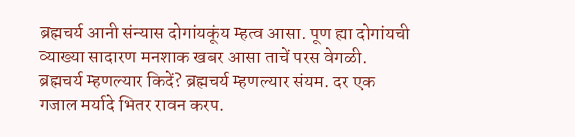ब्रह्मचर्य आनी संन्यास दोगांयकूंय म्हत्व आसा. पूण ह्या दोगांयची व्याख्या सादारण मनशाक खबर आसा ताचें परस वेगळी.
ब्रह्मचर्य म्हणल्यार किदें? ब्रह्मचर्य म्हणल्यार संयम. दर एक गजाल मर्यादे भितर रावन करप.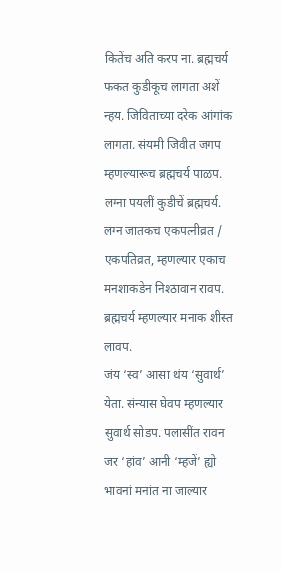कितेंच अति करप ना. ब्रह्मचर्य फकत कुडीकूच लागता अशें न्हय. जिविताच्या दरेक आंगांक लागता. संयमी जिवीत जगप म्हणल्यारूच ब्रह्मचर्य पाळप. लग्ना पयलीं कुडीचें ब्रह्मचर्य. लग्न जातकच एकपत्नीव्रत / एकपतिव्रत, म्हणल्यार एकाच मनशाकडेन निश्ठावान रावप. ब्रह्मचर्य म्हणल्यार मनाक शीस्त लावप.
जंय ‘स्व’ आसा थंय ‘सुवार्थ’ येता. संन्यास घेवप म्हणल्यार सुवार्थ सोडप. पलासींत रावन जर ‘हांव’ आनी ‘म्हजें’ ह्यो भावनां मनांत ना जाल्यार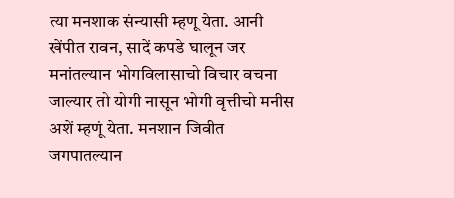त्या मनशाक संन्यासी म्हणू येता. आनी खेंपीत रावन, सादें कपडे घालून जर मनांतल्यान भोगविलासाचो विचार वचना जाल्यार तो योगी नासून भोगी वृत्तीचो मनीस अशें म्हणूं येता. मनशान जिवीत जगपातल्यान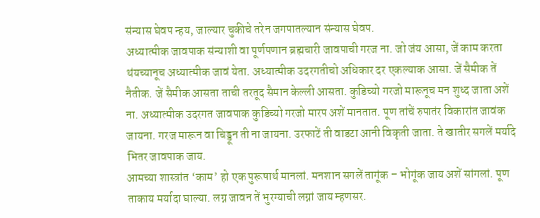संन्यास घेवप न्हय, जाल्यार चुकीचे तरेन जगपातल्यान संन्यास घेवप.
अध्यात्मीक जावपाक संन्याशी वा पूर्णपणान ब्रह्मचारी जावपाची गरज ना. जो जंय आसा, जें काम करता थंयच्यानूच अध्यात्मीक जावं येता. अध्यात्मीक उदरगतीचो अधिकार दर एकल्याक आसा. जें सैमीक तें नैतीक. जें सैमीक आसता ताची तरतूद सैमान केल्ली आसता. कुडिच्यो गरजो मारूनूच मन शुध्द जाता अशें ना. अध्यात्मीक उदरगत जावपाक कुडिच्यो गरजो मारप अशें मानतात. पूण तांचें रुपातंर विकारांत जावंक जायना. गरज मारून वा चिड्डून ती ना जायना. उरफाटें ती वाडटा आनी विकृती जाता. ते खातीर सगलें मर्यादे भितर जावपाक जाय.
आमच्या शास्त्रांत ‘काम’ हो एक पुरूषार्थ मानलां. मनशान सगलें तागूंक – भोगूंक जाय अशें सांगलां. पूण ताकाय मर्यादा घाल्या. लग्न जावन तें भुरग्याची लग्नां जाय म्हणसर.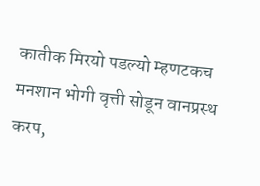कातीक मिरयो पडल्यो म्हणटकच मनशान भोगी वृत्ती सोडून वानप्रस्थ करप,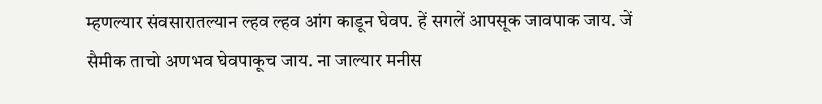म्हणल्यार संवसारातल्यान ल्हव ल्हव आंग काडून घेवप. हें सगलें आपसूक जावपाक जाय. जें सैमीक ताचो अणभव घेवपाकूच जाय. ना जाल्यार मनीस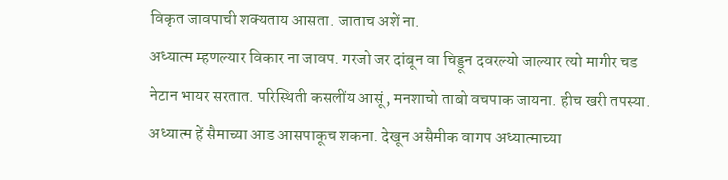विकृत जावपाची शक्यताय आसता. जाताच अशें ना.
अध्यात्म म्हणल्यार विकार ना जावप. गरजो जर दांबून वा चिड्डून दवरल्यो जाल्यार त्यो मागीर चड नेटान भायर सरतात. परिस्थिती कसलींय आसूं, मनशाचो ताबो वचपाक जायना. हीच खरी तपस्या. अध्यात्म हें सैमाच्या आड आसपाकूच शकना. देखून असैमीक वागप अध्यात्माच्या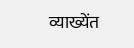व्याख्येंत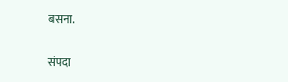बसना.

संपदा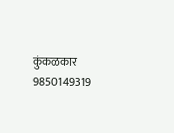कुंकळकार
9850149319